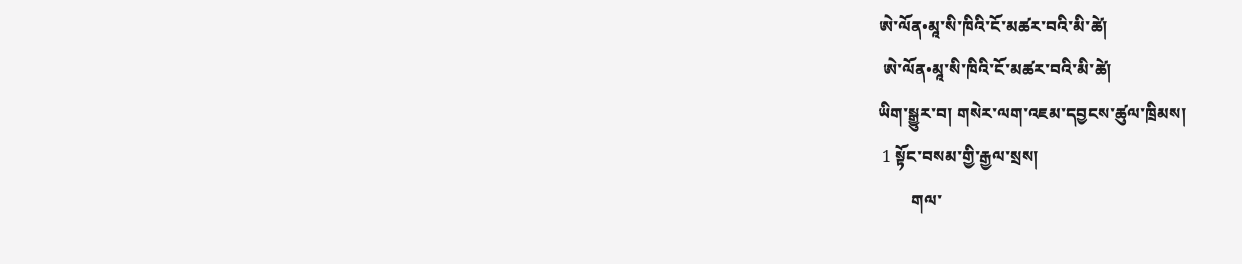ཨེ་ལོན•མཱ་སི་ཁིའི་ངོ་མཚར་བའི་མི་ཚེ།
 ཨེ་ལོན•མཱ་སི་ཁིའི་ངོ་མཚར་བའི་མི་ཚེ།
ཡིག་སྒྱུར་བ། གསེར་ལག་འཇམ་དབྱངས་ཚུལ་ཁྲིམས།
 1 སྟོང་བསམ་གྱི་རྒྱལ་སྲས།
        གལ་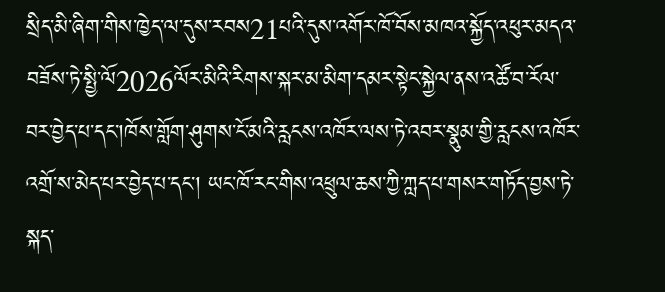སྲིད་མི་ཞིག་གིས་ཁྱེད་ལ་དུས་རབས21པའི་དུས་འགོར་ཁོ་བོས་མཁའ་སྐྱོད་འཕུར་མདའ་བཟོས་ཏེ་སྤྱི་ལོ2026ལོར་མིའི་རིགས་སྐར་མ་མིག་དམར་སྟེང་སྐྱེལ་ནས་འཚོ་བ་རོལ་བར་བྱེད་པ་དང་།ཁོས་གློག་ཤུགས་ངོ་མའི་རླངས་འཁོར་ལས་ཏེ་འབར་སྣུམ་གྱི་རླངས་འཁོར་འགྲོ་ས་མེད་པར་བྱེད་པ་དང་། ཡང་ཁོ་རང་གིས་འཕྲུལ་ཆས་ཀྱི་ཀླད་པ་གསར་གཏོད་བྱས་ཏེ་སྐད་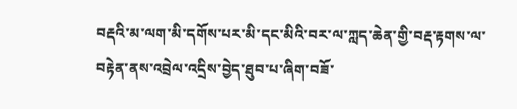བརྡའི་མ་ལག་མི་དགོས་པར་མི་དང་མིའི་བར་ལ་ཀླད་ཆེན་གྱི་བརྡ་རྟགས་ལ་བརྟེན་ནས་འབྲེལ་འདྲིས་བྱེད་ཐུབ་པ་ཞིག་བཟོ་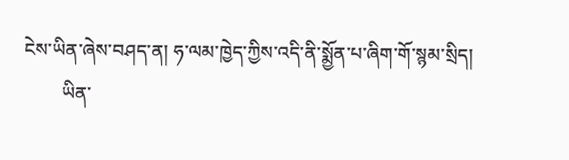ངེས་ཡིན་ཞེས་བཤད་ན། ཧ་ལམ་ཁྱེད་ཀྱིས་འདི་ནི་སྨྱོན་པ་ཞིག་གོ་སྙམ་སྲིད།
        ཡིན་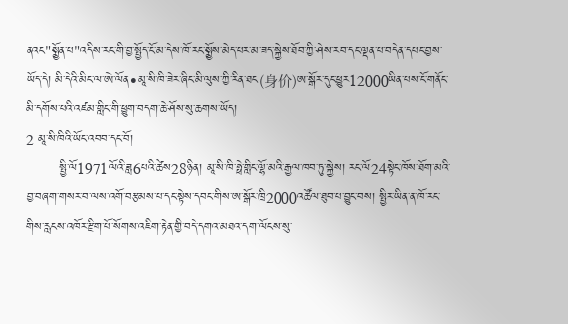ནའང"སྨྱོན་པ"འདིས་རང་གི་བྱ་སྤྱོད་ངོ་མ་དེས་ཁོ་རང་སྨྱོས་མེད་པར་མ་ཟད་སྐྱེས་ཐོབ་ཀྱི་ཤེས་རབ་དང་ལྡན་པ་བདེན་དཔང་བྱས་ཡོད་དེ། མི་དེའི་མིང་ལ་ཨེ་ལོན•མཱ་སི་ཁི་ཟེར་ཞིང་མི་ལུས་ཀྱི་རིན་ཐང(身价)ཨ་སྒོར་དུང་ཕྱུར12000ཡིན་པས་ངོ་གནོང་མི་དགོས་པའི་འཛམ་གླིང་གི་ཕྱུག་བདག་ཆེ་ཤོས་སུ་ཆགས་ཡོད།
2 མཱ་སི་ཁིའི་ཡོང་འབབ་དང་བོ།
        སྤྱི་ལོ1971ལོའི་ཟླ6པའི་ཚེས28ཉིན། མཱ་སི་ཁི་ཧྥེ་གླིང་ལྷོ་མའི་རྒྱལ་ཁབ་ཏུ་སྐྱེས། རང་ལོ24སྟེང་ཁོས་ཐོག་མའི་བྱ་བཞག་གསར་བ་ལས་འགོ་བརྩམས་པ་དང་སྟེས་དབང་གིས་ཨ་སྒོར་ཁྲི2000འཚོལ་ཐུབ་པ་བྱུང་བས། སྤྱིར་ཡིན་ན་ཁོ་རང་གིས་རླངས་འཁོར་རྫིག་པོ་སོགས་འཇིག་རྟེན་གྱི་བདེ་དགའ་མཐའ་དག་ལོངས་སུ་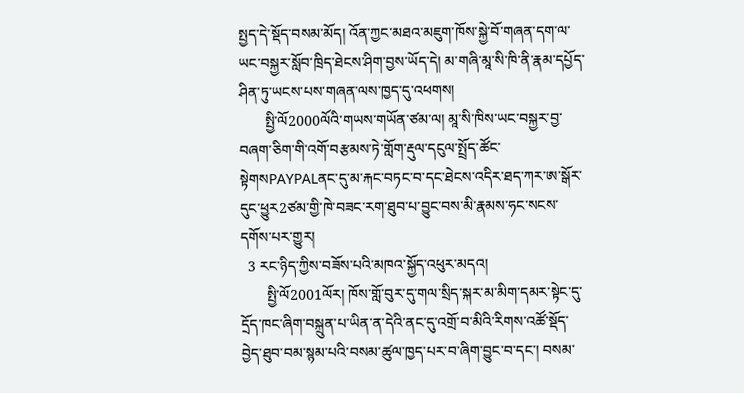སྤྱད་དེ་སྡོད་བསམ་མོད། འོན་ཀྱང་མཐའ་མཇུག་ཁོས་སྐྱེ་བོ་གཞན་དག་ལ་ཡང་བསྐྱར་སློབ་ཁྲིད་ཐེངས་ཤིག་བྱས་ཡོད་དེ། མ་གཞི་མཱ་སི་ཁི་ནི་རྣམ་དཔྱོད་ཤིན་ཏུ་ཡངས་པས་གཞན་ལས་ཁྱད་དུ་འཕགས།
       སྤྱི་ལོ2000ལོའི་གཡས་གཡོན་ཙམ་ལ། མཱ་སི་ཁིས་ཡང་བསྐྱར་བྱ་བཞག་ཅིག་གི་འགོ་བརྩམས་ཏེ་གློག་རྡུལ་དངུལ་སྤྲོད་ཚོང་སྟེགསPAYPALནང་དུ་མ་རྐང་བཏང་བ་དང་ཐེངས་འདིར་ཐད་ཀར་ཨ་སྒོར་དུང་ཕྱུར2ཙམ་གྱི་ཁེ་བཟང་རག་ཐུབ་པ་བྱུང་བས་མི་རྣམས་ཧང་སངས་དགོས་པར་གྱུར།
  3 རང་ཉིད་ཀྱིས་བཟོས་པའི་མཁའ་སྐྱོད་འཕུར་མདའ།
       སྤྱི་ལོ2001ལོར། ཁོས་གློ་བུར་དུ་གལ་སྲིད་སྐར་མ་མིག་དམར་སྟེང་དུ་དྲོད་ཁང་ཞིག་བསྐྲུན་པ་ཡིན་ན་དེའི་ནང་དུ་འགྲོ་བ་མིའི་རིགས་འཚོ་སྡོད་བྱེད་ཐུབ་བམ་སྙམ་པའི་བསམ་ཚུལ་ཁྱད་པར་བ་ཞིག་བྱུང་བ་དང་། བསམ་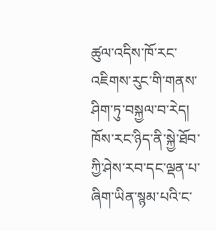ཚུལ་འདིས་ཁོ་རང་འཇིགས་རུང་གི་གནས་ཤིག་ཏུ་བསྐྱལ་བ་རེད། ཁོས་རང་ཉིད་ནི་སྐྱེ་ཐོབ་ཀྱི་ཤེས་རབ་དང་ལྡན་པ་ཞིག་ཡིན་སྙམ་པའི་ང་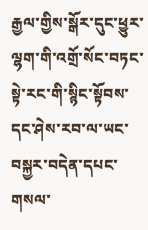རྒྱལ་གྱིས་སྒོར་དུང་ཕྱུར་ལྷག་གི་འགྲོ་སོང་བཏང་སྟེ་རང་གི་སྙིང་སྟོབས་དང་ཤེས་རབ་ལ་ཡང་བསྐྱར་བདེན་དཔང་གསལ་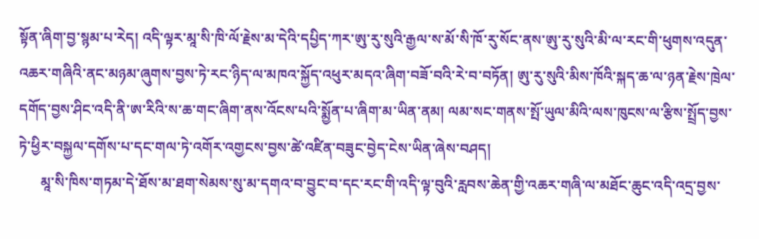སྟོན་ཞིག་བྱ་སྙམ་པ་རེད། འདི་ལྟར་མཱ་སི་ཁི་ལོ་རྗེས་མ་དེའི་དཔྱིད་ཀར་ཨུ་རུ་སུའི་རྒྱལ་ས་མོ་སི་ཁོ་རུ་སོང་ནས་ཨུ་རུ་སུའི་མི་ལ་རང་གི་ཕུགས་འདུན་འཆར་གཞིའི་ནང་མཉམ་ཞུགས་བྱས་ཏེ་རང་ཉིད་ལ་མཁའ་སྐྱོད་འཕུར་མདའ་ཞིག་བཟོ་བའི་རེ་བ་བཏོན། ཨུ་རུ་སུའི་མིས་ཁོའི་སྐད་ཆ་ལ་ཉན་རྗེས་ཁྲེལ་དགོད་བྱས་ཤིང་འདི་ནི་ཨ་རིའི་ས་ཆ་གང་ཞིག་ནས་འོངས་པའི་སྨྱོན་པ་ཞིག་མ་ཡིན་ནམ། ལམ་སང་གནས་སྤོ་ཡུལ་མིའི་ལས་ཁུངས་ལ་རྩིས་སྤྲོད་བྱས་ཏེ་ཕྱིར་བསྐྱལ་དགོས་པ་དང་གལ་ཏེ་འགོར་འགྱངས་བྱས་ཚེ་འཛིན་བཟུང་བྱེད་ངེས་ཡིན་ཞེས་བཤད།
      མཱ་སི་ཁིས་གཏམ་དེ་ཐོས་མ་ཐག་སེམས་སུ་མ་དགའ་བ་བྱུང་བ་དང་རང་གི་འདི་ལྟ་བུའི་རླབས་ཆེན་གྱི་འཆར་གཞི་ལ་མཐོང་ཆུང་འདི་འདྲ་བྱས་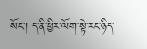སོང་། ད་ནི་ཕྱིར་ལོག་སྟེ་རང་ཉིད་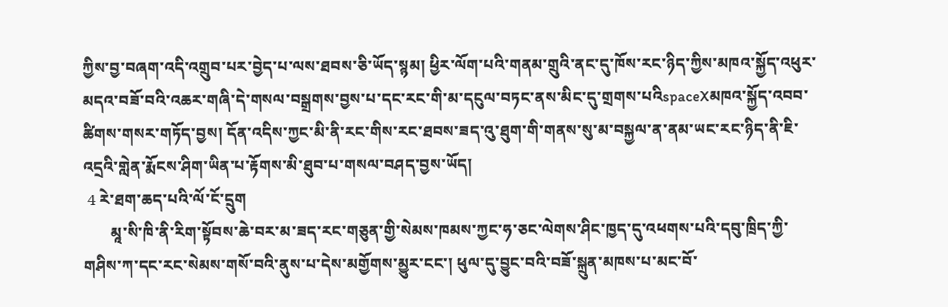ཀྱིས་བྱ་བཞག་འདི་འགྲུབ་པར་བྱེད་པ་ལས་ཐབས་ཅི་ཡོད་སྙམ། ཕྱིར་ལོག་པའི་གནམ་གྲུའི་ནང་དུ་ཁོས་རང་ཉིད་ཀྱིས་མཁའ་སྐྱོད་འཕུར་མདའ་བཟོ་བའི་འཆར་གཞི་དེ་གསལ་བསྒྲགས་བྱས་པ་དང་རང་གི་མ་དངུལ་བཏང་ནས་མིང་དུ་གྲགས་པའིspaceXམཁའ་སྐྱོད་འབབ་ཚིགས་གསར་གཏོད་བྱས། དོན་འདིས་ཀྱང་མི་ནི་རང་གིས་རང་ཐབས་ཟད་འུ་ཐུག་གི་གནས་སུ་མ་བསྐྱལ་ན་ནམ་ཡང་རང་ཉིད་ནི་ཇི་འདྲའི་གླེན་རྨོངས་ཤིག་ཡིན་པ་རྟོགས་མི་ཐུབ་པ་གསལ་བཤད་བྱས་ཡོད།
 4 རེ་ཐག་ཆད་པའི་ལོ་ངོ་དྲུག
       མཱ་སི་ཁི་ནི་རིག་སྟོབས་ཆེ་བར་མ་ཟད་རང་གཅུན་གྱི་སེམས་ཁམས་ཀྱང་ཧ་ཅང་ལེགས་ཤིང་ཁྱད་དུ་འཕགས་པའི་དབུ་ཁྲིད་ཀྱི་གཤིས་ཀ་དང་རང་སེམས་གསོ་བའི་ནུས་པ་དེས་མགྱོགས་མྱུར་ངང་། ཕུལ་དུ་བྱུང་བའི་བཟོ་སྐྲུན་མཁས་པ་མང་བོ་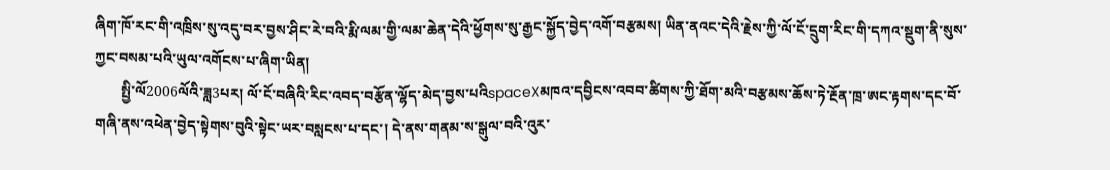ཞིག་ཁོ་རང་གི་འཁྲིས་སུ་འདུ་བར་བྱས་ཤིང་རེ་བའི་རྨི་ལམ་གྱི་ལམ་ཆེན་དེའི་ཕྱོགས་སུ་རྒྱང་སྐྱོད་བྱེད་འགོ་བརྩམས། ཡིན་ནའང་དེའི་རྗེས་ཀྱི་ལོ་ངོ་དྲུག་རིང་གི་དཀའ་སྡུག་ནི་སུས་ཀྱང་བསམ་པའི་ཡུལ་འགོངས་པ་ཞིག་ཡིན།
       སྤྱི་ལོ2006ལོའི་ཟླ3པར། ལོ་ངོ་བཞིའི་རིང་འབད་བརྩོན་ལྷོད་མེད་བྱས་པའིspaceXམཁའ་དབྱིངས་འབབ་ཚིགས་ཀྱི་ཐོག་མའི་བརྩམས་ཆོས་ཏེ་རྔོན་ཁྲ་ཨང་རྟགས་དང་བོ་གཞི་ནས་འཕེན་བྱེད་སྟེགས་བུའི་སྟེང་ཡར་བསླངས་པ་དང་། དེ་ནས་གནམ་ས་སྒུལ་བའི་འུར་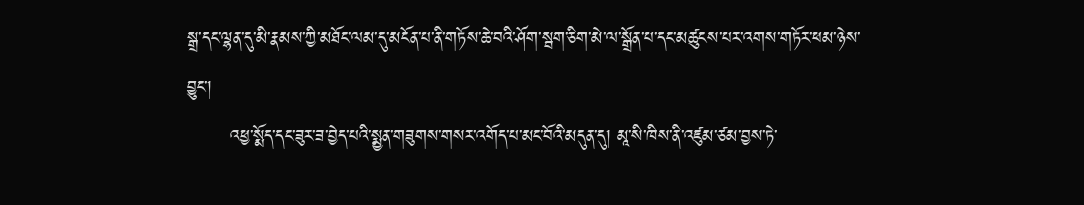སྒྲ་དང་ལྷན་དུ་མི་རྣམས་ཀྱི་མཐོང་ལམ་དུ་མངོན་པ་ནི་གཏོས་ཆེ་བའི་ཤོག་སྦག་ཅིག་མེ་ལ་སྒྲོན་པ་དང་མཚུངས་པར་འགས་གཏོར་ཕམ་ཉེས་བྱུང་།
       འཕྱ་སྨོད་དང་ཟུར་ཟ་བྱེད་པའི་སྨྱན་གཟུགས་གསར་འགོད་པ་མང་བོའི་མདུན་དུ། མཱ་སི་ཁིས་ནི་འཛུམ་ཙམ་བྱས་ཏེ་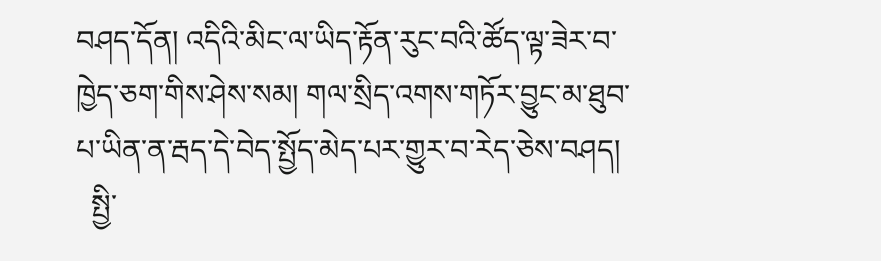བཤད་དོན། འདིའི་མིང་ལ་ཡིད་རྟོན་རུང་བའི་ཚོད་ལྟ་ཟེར་བ་ཁྱེད་ཅག་གིས་ཤེས་སམ། གལ་སྲིད་འགས་གཏོར་བྱུང་མ་ཐུབ་པ་ཡིན་ན་རྦད་དེ་བེད་སྤྱོད་མེད་པར་གྱུར་བ་རེད་ཅེས་བཤད།
  སྤྱི་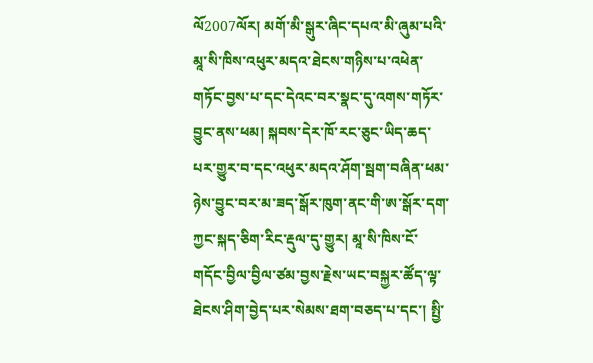ལོ2007ལོར། མགོ་མི་སྒུར་ཞིང་དཔའ་མི་ཞུམ་པའི་མཱ་སི་ཁིས་འཕུར་མདའ་ཐེངས་གཉིས་པ་འཕེན་གཏོང་བྱས་པ་དང་དེའང་བར་སྣང་དུ་འགས་གཏོར་བྱུང་ནས་ཕམ། སྐབས་དེར་ཁོ་རང་ཅུང་ཡིད་ཆད་པར་གྱུར་བ་དང་འཕུར་མདའ་ཤོག་སྦག་བཞིན་ཕམ་ཉེས་བྱུང་བར་མ་ཟད་སྒོར་ཁུག་ནང་གི་ཨ་སྒོར་དག་ཀྱང་སྐད་ཅིག་རིང་རྡུལ་དུ་གྱུར། མཱ་སི་ཁིས་ངོ་གདོང་བྱིལ་བྱིལ་ཙམ་བྱས་རྗེས་ཡང་བསྐྱར་ཚོད་ལྟ་ཐེངས་ཤིག་བྱེད་པར་སེམས་ཐག་བཅད་པ་དང་། སྤྱི་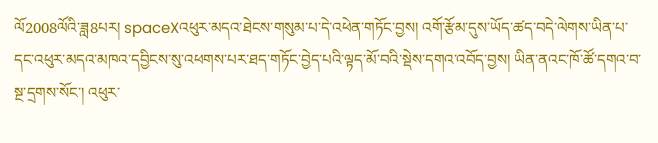ལོ2008ལོའི་ཟླ8པར། spaceXའཕུར་མདའ་ཐེངས་གསུམ་པ་དེ་འཕེན་གཏོང་བྱས། འགོ་རྩོམ་དུས་ཡོད་ཚད་བདེ་ལེགས་ཡིན་པ་དང་འཕུར་མདའ་མཁའ་དབྱིངས་སུ་འཕགས་པར་ཐད་གཏོང་བྱེད་པའི་ལྟད་མོ་བའི་སྡེས་དགའ་འབོད་བྱས། ཡིན་ནའང་ཁོ་ཚོ་དགའ་བ་སྔ་དྲགས་སོང་། འཕུར་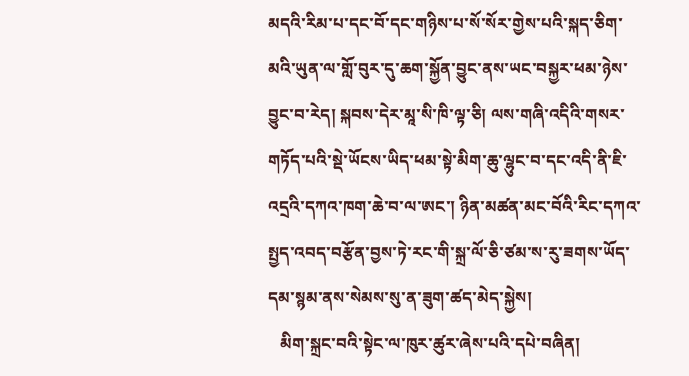མདའི་རིམ་པ་དང་བོ་དང་གཉིས་པ་སོ་སོར་གྱེས་པའི་སྐད་ཅིག་མའི་ཡུན་ལ་གློ་བུར་དུ་ཆག་སྐྱོན་བྱུང་ནས་ཡང་བསྐྱར་ཕམ་ཉེས་བྱུང་བ་རེད། སྐབས་དེར་མཱ་སི་ཁི་ལྟ་ཅི། ལས་གཞི་འདིའི་གསར་གཏོད་པའི་སྡེ་ཡོངས་ཡིད་ཕམ་སྟེ་མིག་ཆུ་ལྷུང་བ་དང་འདི་ནི་ཇི་འདྲའི་དཀའ་ཁག་ཆེ་བ་ལ་ཨང་། ཉིན་མཚན་མང་བོའི་རིང་དཀའ་སྤྱད་འབད་བརྩོན་བྱས་ཏེ་རང་གི་སྐྲ་ལོ་ཅི་ཙམ་ས་རུ་ཟགས་ཡོད་དམ་སྙམ་ནས་སེམས་སུ་ན་ཟུག་ཚད་མེད་སྐྱེས།
   མིག་སྐྲང་བའི་སྟེང་ལ་ཁུར་ཚུར་ཞེས་པའི་དཔེ་བཞིན།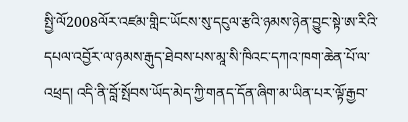སྤྱི་ལོ2008ལོར་འཛམ་གླིང་ཡོངས་སུ་དངུལ་རྩའི་ཉམས་ཉེན་བྱུང་སྟེ་ཨ་རིའི་དཔལ་འབྱོར་ལ་ཉམས་རྒུད་ཐེབས་པས་མཱ་སི་ཁིའང་དཀའ་ཁག་ཆེན་པོ་ལ་འཕྲད། འདི་ནི་བློ་སྤོབས་ཡོད་མེད་ཀྱི་གནད་དོན་ཞིག་མ་ཡིན་པར་ལྟོ་རྒྱབ་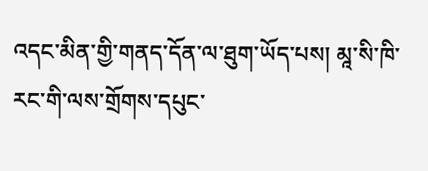འདང་མིན་གྱི་གནད་དོན་ལ་ཐུག་ཡོད་པས། མཱ་སི་ཁི་རང་གི་ལས་གྲོགས་དཔུང་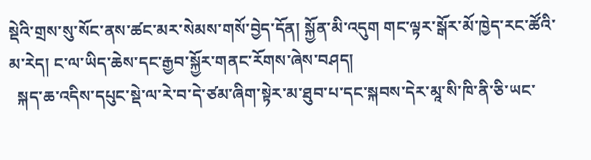སྡེའི་གྲས་སུ་སོང་ནས་ཚང་མར་སེམས་གསོ་བྱེད་དོན། སྐྱོན་མི་འདུག གང་ལྟར་སྒོར་མོ་ཁྱེད་རང་ཚོའི་མ་རེད། ང་ལ་ཡིད་ཆེས་དང་རྒྱབ་སྐྱོར་གནང་རོགས་ཞེས་བཤད།
  སྐད་ཆ་འདིས་དཔུང་སྡེ་ལ་རེ་བ་དེ་ཙམ་ཞིག་སྟེར་མ་ཐུབ་པ་དང་སྐབས་དེར་མཱ་སི་ཁི་ནི་ཅི་ཡང་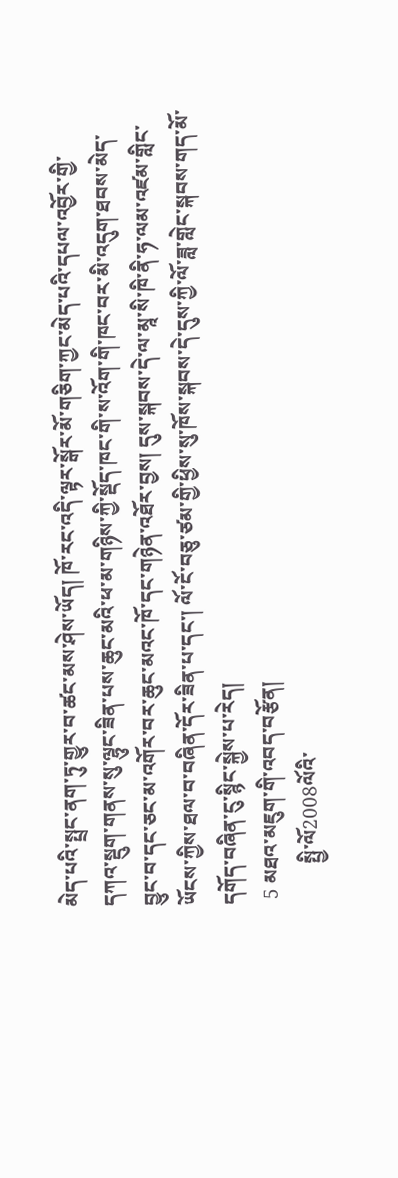མེད་པའི་སྤྲང་ནག་ཏུ་གྱུར་བ་ཚང་མས་ཤེས་ཡོད། ཁོ་རང་འདི་ལྟར་སྒོར་མོ་གཅིག་ཀྱང་མེད་པའི་དཔལ་འབྱོར་གྱི་དཀའ་སྡུག་གནས་སུ་ལྷུང་ཟིན་པས་ཆུང་མའི་ཕ་མ་གཉིས་ཀྱི་སྡོད་ཁང་གི་ས་འོག་གི་ཁང་བར་མི་འདུག་ཐབས་མེད་བྱུང་བ་དང་ཅང་མ་འགོར་བར་ཆུང་མའང་ཁོ་དང་གཉེན་འཐོར་བྱས། དུས་སྐབས་དེ་ལ་མཱ་སི་ཁི་ནི་ཧ་ལམ་འཛམ་གླིང་ཡོངས་ཀྱིས་ཐལ་བ་བཞིན་དོར་ཟིན་པ་དང་། ལོ་ངོ་བཅུ་ཙམ་གྱི་ཕྱིས་སུ་ཁོས་སྐབས་དེ་དུས་ཀྱི་ལོ་ཟླ་གླེང་སྐབས་གད་མོ་དགོད་བཞིན་ངུ་སྙིང་སྐྱེས་པ་རེད།
 5 མཐའ་མཇུག་གི་འབད་བརྩོན།
        སྤྱི་ལོ2008ལོའི་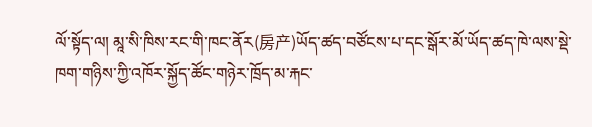ལོ་སྟོད་ལ། མཱ་སི་ཁིས་རང་གི་ཁང་ནོར(房产)ཡོད་ཚད་བཙོངས་པ་དང་སྒོར་མོ་ཡོད་ཚད་ཁེ་ལས་སྡེ་ཁག་གཉིས་ཀྱི་འཁོར་སྐྱོད་ཚོང་གཉེར་ཁྲོད་མ་རྐང་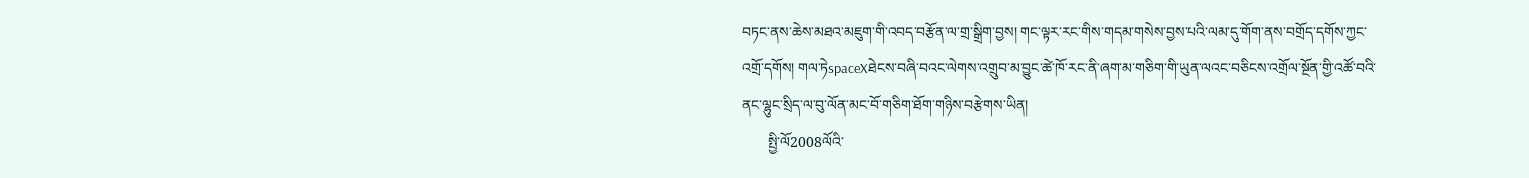བཏང་ནས་ཆེས་མཐའ་མཇུག་གི་འབད་བརྩོན་ལ་གྲ་སྒྲིག་བྱས། གང་ལྟར་རང་གིས་གདམ་གསེས་བྱས་པའི་ལམ་དུ་གོག་ནས་བགྲོད་དགོས་ཀྱང་འགྲོ་དགོས། གལ་ཏེspaceXཐེངས་བཞི་བའང་ལེགས་འགྲུབ་མ་བྱུང་ཚེ་ཁོ་རང་ནི་ཞག་མ་གཅིག་གི་ཡུན་ལའང་བཅིངས་འགྲོལ་སྔོན་གྱི་འཚོ་བའི་ནང་ལྷུང་སྲིད་ལ་བུ་ལོན་མང་བོ་གཅིག་ཐོག་གཉིས་བརྩེགས་ཡིན།
       སྤྱི་ལོ2008ལོའི་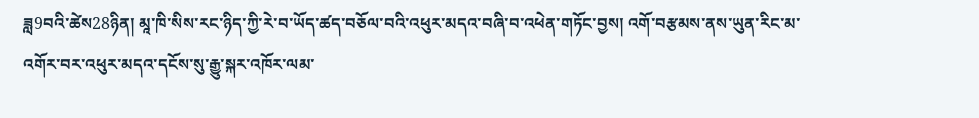ཟླ9བའི་ཚེས28ཉིན། མཱ་ཁི་སིས་རང་ཉིད་ཀྱི་རེ་བ་ཡོད་ཚད་བཅོལ་བའི་འཕུར་མདའ་བཞི་བ་འཕེན་གཏོང་བྱས། འགོ་བརྩམས་ནས་ཡུན་རིང་མ་འགོར་བར་འཕུར་མདའ་དངོས་སུ་རྒྱུ་སྐར་འཁོར་ལམ་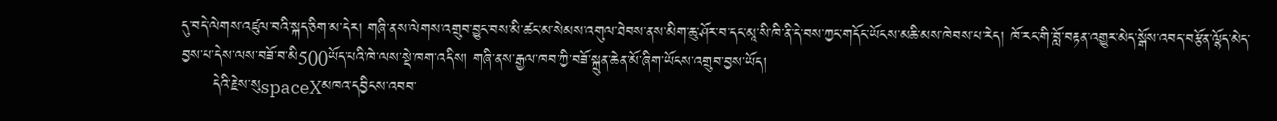དུ་བདེ་ལེགས་འཛུལ་བའི་སྐད་ཅིག་མ་དེར། གཞི་ནས་ལེགས་འགྲུབ་བྱུང་བས་མི་ཚང་མ་སེམས་འགུལ་ཐེབས་ནས་མིག་ཆུ་ཤོར་བ་དང་མཱ་སི་ཁི་ནི་དེ་བས་ཀྱང་གདོང་ཡོངས་མཆི་མས་ཁེབས་པ་རེད། ཁོ་རང་གི་བློ་བརྟན་འགྱུར་མེད་སྒོས་འབད་བརྩོན་ལྷོད་མེད་བྱས་པ་དེས་ལས་བཟོ་བ་མི500ཡོད་པའི་ཁེ་ལས་སྡེ་ཁག་འདིས། གཞི་ནས་རྒྱལ་ཁབ་ཀྱི་བཟོ་སྐྲུན་ཆེན་མོ་ཞིག་ཡོངས་འགྲུབ་བྱས་ཡོད།
      དེའི་རྗེས་སུspaceXམཁའ་དབྱིངས་འབབ་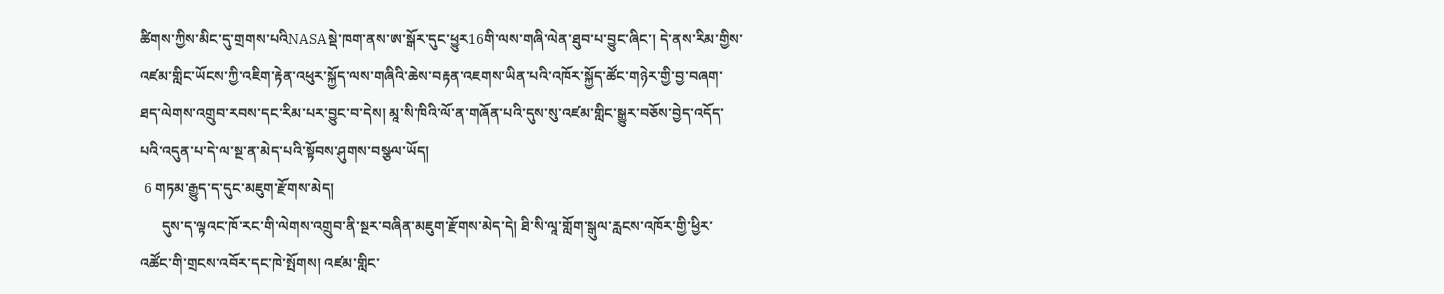ཚིགས་ཀྱིས་མིང་དུ་གྲགས་པའིNASAསྡེ་ཁག་ནས་ཨ་སྒོར་དུང་ཕྱུར16གི་ལས་གཞི་ལེན་ཐུབ་པ་བྱུང་ཞིང་། དེ་ནས་རིམ་གྱིས་འཛམ་གླིང་ཡོངས་ཀྱི་འཇིག་རྟེན་འཕུར་སྐྱོད་ལས་གཞིའི་ཆེས་བརྟན་འཇགས་ཡིན་པའི་འཁོར་སྐྱོད་ཚོང་གཉེར་གྱི་བྱ་བཞག་ཐད་ལེགས་འགྲུབ་རབས་དང་རིམ་པར་བྱུང་བ་དེས། མཱ་སི་ཁིའི་ལོ་ན་གཞོན་པའི་དུས་སུ་འཛམ་གླིང་སྒྱུར་བཅོས་བྱེད་འདོད་པའི་འདུན་པ་དེ་ལ་སྔ་ན་མེད་པའི་སྟོབས་ཤུགས་བསྩལ་ཡོད།
 6 གཏམ་རྒྱུད་ད་དུང་མཇུག་རྫོགས་མེད།
      དུས་ད་ལྟའང་ཁོ་རང་གི་ལེགས་འགྲུབ་ནི་སྔར་བཞིན་མཇུག་རྫོགས་མེད་དེ། ཐི་སི་ལཱ་གློག་སྒུལ་རླངས་འཁོར་གྱི་ཕྱིར་འཚོང་གི་གྲངས་འབོར་དང་ཁེ་སྤོགས། འཛམ་གླིང་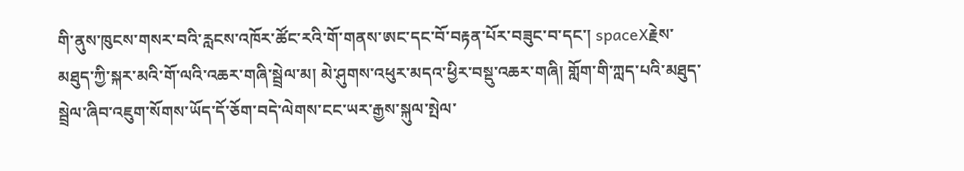གི་ནུས་ཁུངས་གསར་བའི་རླངས་འཁོར་ཚོང་རའི་གོ་གནས་ཨང་དང་བོ་བརྟན་པོར་བཟུང་བ་དང་། spaceXརྗེས་མཐུད་ཀྱི་སྐར་མའི་གོ་ལའི་འཆར་གཞི་སྦྲེལ་མ། མེ་ཤུགས་འཕུར་མདའ་ཕྱིར་བསྡུ་འཆར་གཞི། གློག་གི་ཀླད་པའི་མཐུད་སྦྲེལ་ཞིབ་འཇུག་སོགས་ཡོད་དོ་ཅོག་བདེ་ལེགས་ངང་ཡར་རྒྱས་སྐུལ་སྤེལ་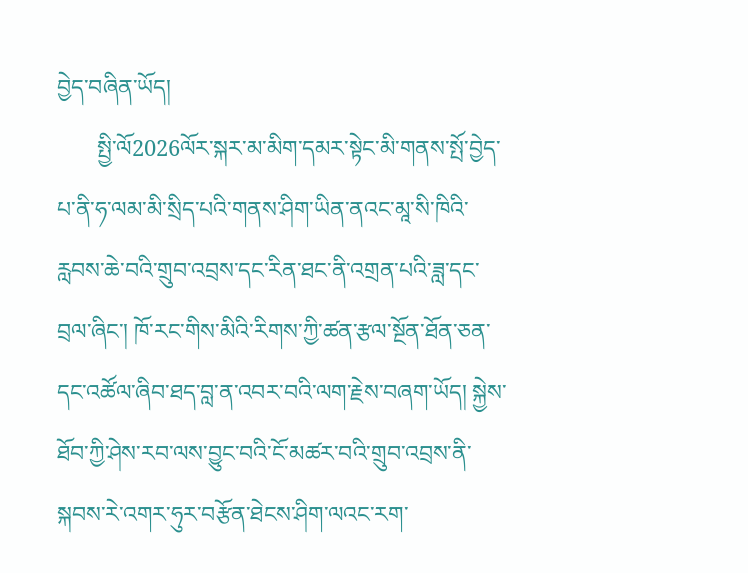བྱེད་བཞིན་ཡོད།
       སྤྱི་ལོ2026ལོར་སྐར་མ་མིག་དམར་སྟེང་མི་གནས་སྤོ་བྱེད་པ་ནི་ཧ་ལམ་མི་སྲིད་པའི་གནས་ཤིག་ཡིན་ནའང་མཱ་སི་ཁིའི་རླབས་ཆེ་བའི་གྲུབ་འབྲས་དང་རིན་ཐང་ནི་འགྲན་པའི་ཟླ་དང་བྲལ་ཞིང་། ཁོ་རང་གིས་མིའི་རིགས་ཀྱི་ཚན་རྩལ་སྔོན་ཐོན་ཅན་དང་འཚོལ་ཞིབ་ཐད་བླ་ན་འབར་བའི་ལག་རྗེས་བཞག་ཡོད། སྐྱེས་ཐོབ་ཀྱི་ཤེས་རབ་ལས་བྱུང་བའི་ངོ་མཚར་བའི་གྲུབ་འབྲས་ནི་སྐབས་རེ་འགར་ཧུར་བརྩོན་ཐེངས་ཤིག་ལའང་རག་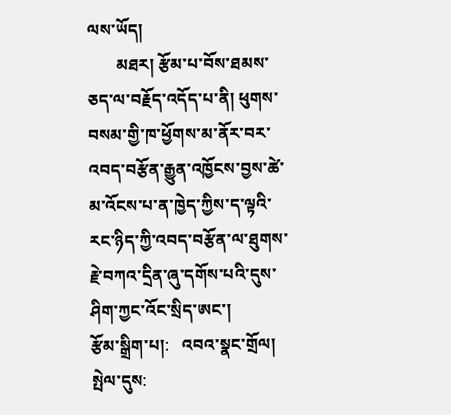ལས་ཡོད།
       མཐར། རྩོམ་པ་བོས་ཐམས་ཅད་ལ་བརྗོད་འདོད་པ་ནི། ཕུགས་བསམ་གྱི་ཁ་ཕྱོགས་མ་ནོར་བར་འབད་བརྩོན་རྒྱུན་འཁྱོངས་བྱས་ཚེ་མ་འོངས་པ་ན་ཁྱེད་ཀྱིས་ད་ལྟའི་རང་ཉིད་ཀྱི་འབད་བརྩོན་ལ་ཐུགས་རྗེ་བཀའ་དྲིན་ཞུ་དགོས་པའི་དུས་ཤིག་ཀྱང་འོང་སྲིད་ཨང་།
རྩོམ་སྒྲིག་པ།:   འབའ་སྣང་གྲོལ། སྤེལ་དུས: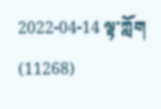2022-04-14 ལྟ་ཀློག (11268)